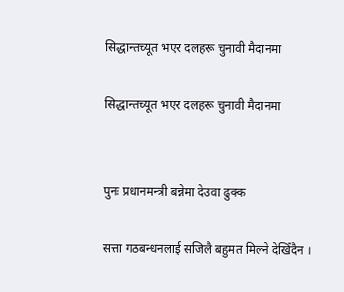सिद्धान्तच्यूत भएर दलहरू चुनावी मैदानमा

सिद्धान्तच्यूत भएर दलहरू चुनावी मैदानमा


पुनः प्रधानमन्त्री बन्नेमा देउवा ढुक्क

सत्ता गठबन्धनलाई सजिलै बहुमत मिल्ने देखिँदैन ।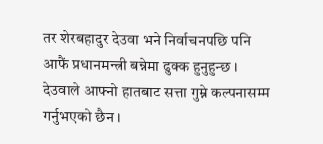तर शेरबहादुर देउवा भने निर्वाचनपछि पनि आफैं प्रधानमन्त्री बन्नेमा ढुक्क हुनुहुन्छ । देउवाले आफ्नो हातबाट सत्ता गुम्ने कल्पनासम्म गर्नुभएको छैन ।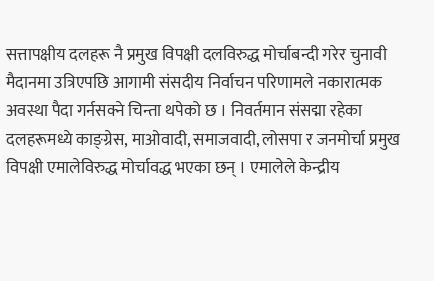सत्तापक्षीय दलहरू नै प्रमुख विपक्षी दलविरुद्ध मोर्चाबन्दी गरेर चुनावी मैदानमा उत्रिएपछि आगामी संसदीय निर्वाचन परिणामले नकारात्मक अवस्था पैदा गर्नसक्ने चिन्ता थपेको छ । निवर्तमान संसद्मा रहेका दलहरूमध्ये काङ्ग्रेस, माओवादी, समाजवादी, लोसपा र जनमोर्चा प्रमुख विपक्षी एमालेविरुद्ध मोर्चावद्ध भएका छन् । एमालेले केन्द्रीय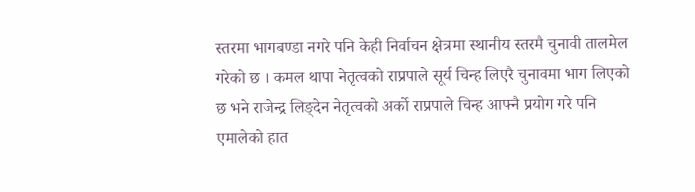स्तरमा भागबण्डा नगरे पनि केही निर्वाचन क्षेत्रमा स्थानीय स्तरमै चुनावी तालमेल गरेको छ । कमल थापा नेतृत्वको राप्रपाले सूर्य चिन्ह लिएरै चुनावमा भाग लिएको छ भने राजेन्द्र लिङ्देन नेतृत्वको अर्को राप्रपाले चिन्ह आफ्नै प्रयोग गरे पनि एमालेको हात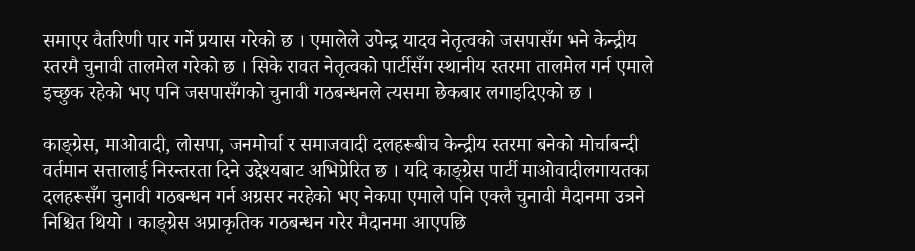समाएर वैतरिणी पार गर्ने प्रयास गरेको छ । एमालेले उपेन्द्र यादव नेतृत्वको जसपासँग भने केन्द्रीय स्तरमै चुनावी तालमेल गरेको छ । सिके रावत नेतृत्वको पार्टीसँग स्थानीय स्तरमा तालमेल गर्न एमाले इच्छुक रहेको भए पनि जसपासँगको चुनावी गठबन्धनले त्यसमा छेकबार लगाइदिएको छ ।

काङ्ग्रेस, माओवादी, लोसपा, जनमोर्चा र समाजवादी दलहरूबीच केन्द्रीय स्तरमा बनेको मोर्चाबन्दी वर्तमान सत्तालाई निरन्तरता दिने उद्देश्यबाट अभिप्रेरित छ । यदि काङ्ग्रेस पार्टी माओवादीलगायतका दलहरूसँग चुनावी गठबन्धन गर्न अग्रसर नरहेको भए नेकपा एमाले पनि एक्लै चुनावी मैदानमा उत्रने निश्चित थियो । काङ्ग्रेस अप्राकृतिक गठबन्धन गरेर मैदानमा आएपछि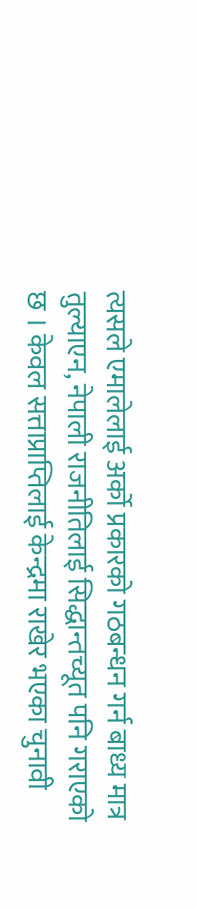त्यसले एमालेलाई अर्को प्रकारको गठबन्धन गर्न बाध्य मात्र तुल्याएन, नेपाली राजनीतिलाई सिद्धान्तच्यूत पनि गराएको छ । केवल सत्ताप्राप्तिलाई केन्द्रमा राखेर भएका चुनावी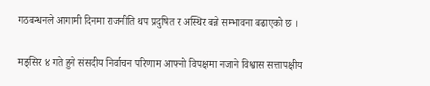गठबन्धनले आगामी दिनमा राजनीति थप प्रदुषित र अस्थिर बन्ने सम्भावना बढाएको छ ।

मङ्सिर ४ गते हुने संसदीय निर्वाचन परिणाम आफ्नो विपक्षमा नजाने विश्वास सत्तापक्षीय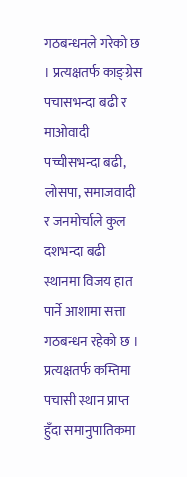गठबन्धनले गरेको छ । प्रत्यक्षतर्फ काङ्ग्रेस पचासभन्दा बढी र माओवादी पच्चीसभन्दा बढी, लोसपा, समाजवादी र जनमोर्चाले कुल दशभन्दा बढी स्थानमा विजय हात पार्ने आशामा सत्ता गठबन्धन रहेको छ । प्रत्यक्षतर्फ कम्तिमा पचासी स्थान प्राप्त हुँदा समानुपातिकमा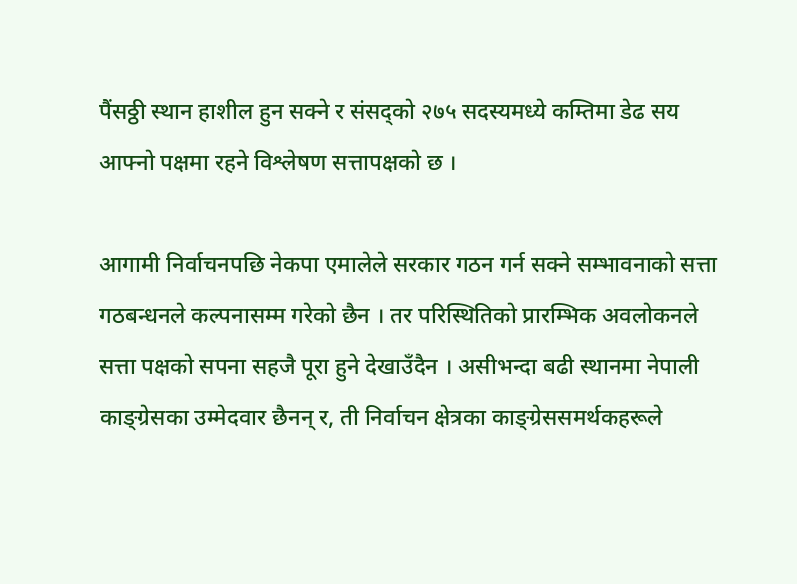पैंसठ्ठी स्थान हाशील हुन सक्ने र संसद्को २७५ सदस्यमध्ये कम्तिमा डेढ सय आफ्नो पक्षमा रहने विश्लेषण सत्तापक्षको छ ।

आगामी निर्वाचनपछि नेकपा एमालेले सरकार गठन गर्न सक्ने सम्भावनाको सत्ता गठबन्धनले कल्पनासम्म गरेको छैन । तर परिस्थितिको प्रारम्भिक अवलोकनले सत्ता पक्षको सपना सहजै पूरा हुने देखाउँदैन । असीभन्दा बढी स्थानमा नेपाली काङ्ग्रेसका उम्मेदवार छैनन् र, ती निर्वाचन क्षेत्रका काङ्ग्रेससमर्थकहरूले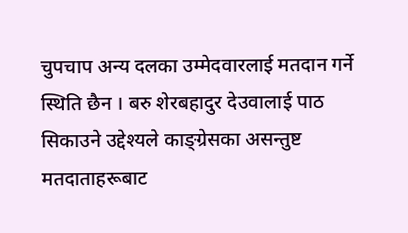चुपचाप अन्य दलका उम्मेदवारलाई मतदान गर्ने स्थिति छैन । बरु शेरबहादुर देउवालाई पाठ सिकाउने उद्देश्यले काङ्ग्रेसका असन्तुष्ट मतदाताहरूबाट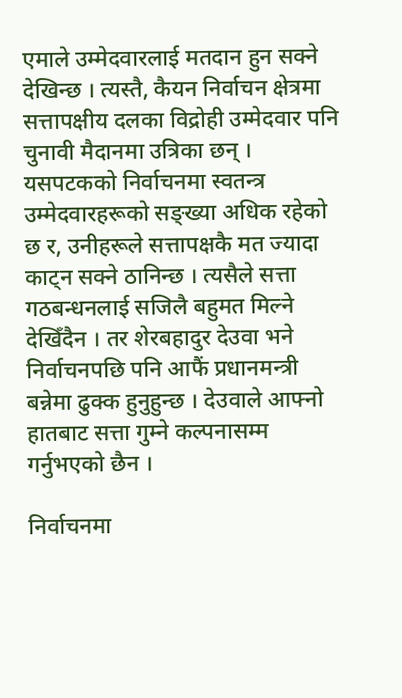एमाले उम्मेदवारलाई मतदान हुन सक्ने देखिन्छ । त्यस्तै, कैयन निर्वाचन क्षेत्रमा सत्तापक्षीय दलका विद्रोही उम्मेदवार पनि चुनावी मैदानमा उत्रिका छन् । यसपटकको निर्वाचनमा स्वतन्त्र उम्मेदवारहरूको सङ्ख्या अधिक रहेको छ र, उनीहरूले सत्तापक्षकै मत ज्यादा काट्न सक्ने ठानिन्छ । त्यसैले सत्ता गठबन्धनलाई सजिलै बहुमत मिल्ने देखिँदैन । तर शेरबहादुर देउवा भने निर्वाचनपछि पनि आफैं प्रधानमन्त्री बन्नेमा ढुक्क हुनुहुन्छ । देउवाले आफ्नो हातबाट सत्ता गुम्ने कल्पनासम्म गर्नुभएको छैन ।

निर्वाचनमा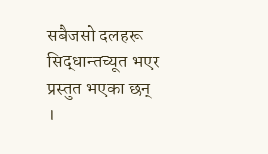सबैजसो दलहरू सिद्धान्तच्यूत भएर प्रस्तुत भएका छन् ।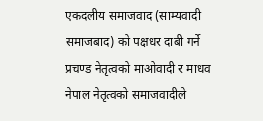एकदलीय समाजवाद (साम्यवादी समाजबाद) को पक्षधर दाबी गर्ने प्रचण्ड नेतृत्वको माओवादी र माधव नेपाल नेतृत्वको समाजवादीले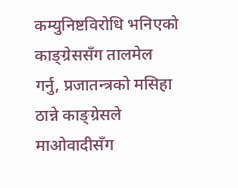कम्युनिष्टविरोधि भनिएको काङ्ग्रेससँग तालमेल गर्नु, प्रजातन्त्रको मसिहा ठान्ने काङ्ग्रेसले माओवादीसँग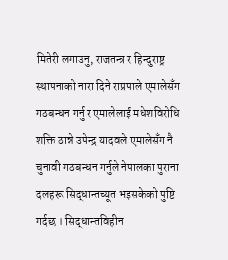मितेरी लगाउनु, राजतन्त्र र हिन्दुराष्ट्र स्थापनाको नारा दिने राप्रपाले एमालेसँग गठबन्धन गर्नु र एमालेलाई मधेशविरोधि शक्ति ठान्ने उपेन्द्र यादवले एमालेसँग नै चुनावी गठबन्धन गर्नुले नेपालका पुराना दलहरू सिद्धान्तच्यूत भइसकेको पुष्टि गर्दछ । सिद्धान्तविहीन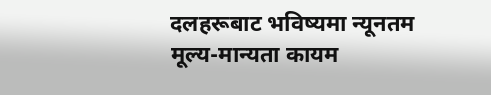दलहरूबाट भविष्यमा न्यूनतम मूल्य-मान्यता कायम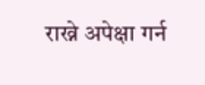राख्ने अपेक्षा गर्न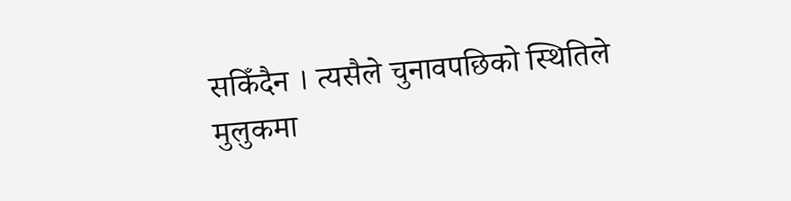सकिँदैन । त्यसैले चुनावपछिको स्थितिले मुलुकमा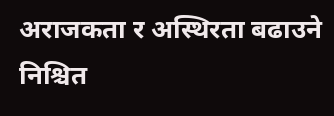अराजकता र अस्थिरता बढाउने निश्चित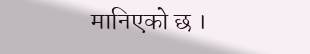मानिएको छ ।